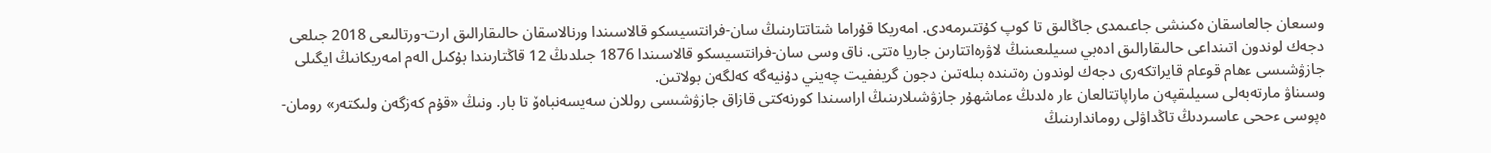وسىعان جالعاسقان ەكىنشى جاعىمدى جاڭالىق تا كوپ كۇتتىرمەدى. امەريكا قۇراما شتاتتارىنىڭ سان-فرانتسيسكو قالاسىندا ورنالاسقان حالىقارالىق ارت-ورتالىعى 2018 جىلعى دجەك لوندون اتىنداعى حالىقارالىق ادەبي سىيلىعىنىڭ لاۋرەاتتارىن جاريا ەتتى. ناق وسى سان-فرانتسيسكو قالاسىندا 1876 جىلدىڭ 12 قاڭتارىندا بۇكىل الەم امەريكانىڭ ايگىلى جازۋشىسى ءھام قوعام قايراتكەرى دجەك لوندون رەتىندە بىلەتىن دجون گريففيت چەيني دۇنيەگە كەلگەن بولاتىن.
وسىناۋ مارتەبەلى سىيلىقپەن ماراپاتتالعان ءار ەلدىڭ ءماشھۇر جازۋشىلارىنىڭ اراسىندا كورنەكتى قازاق جازۋشىسى روللان سەيسەنباەۆ تا بار. ونىڭ «قۇم كەزگەن ولىكتەر» رومان-ەپوسى ءححى عاسىردىڭ تاڭداۋلى روماندارىنىڭ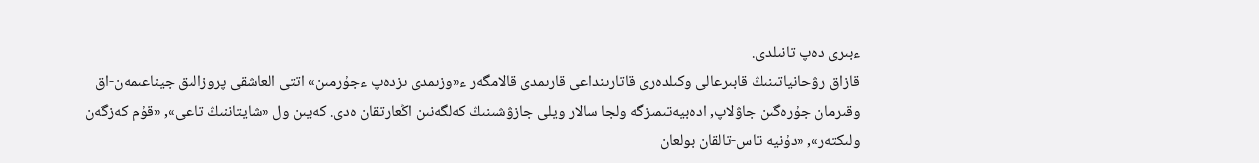ءبىرى دەپ تانىلدى.
قازاق رۋحانياتىنىڭ قابىرعالى وكىلدەرى قاتارىنداعى قارىمدى قالامگەر ء«وزىمدى ىزدەپ ءجۇرمىن» اتتى العاشقى پروزالىق جيناعىمەن-اق وقىرمان جۇرەگىن جاۋلاپ, ادەبيەتىمىزگە ولجا سالار ويلى جازۋشىنىڭ كەلگەنىن اڭعارتقان ەدى. كەيىن ول «شايتاننىڭ تاعى», «قۇم كەزگەن ولىكتەر», «دۇنيە تاس-تالقان بولعان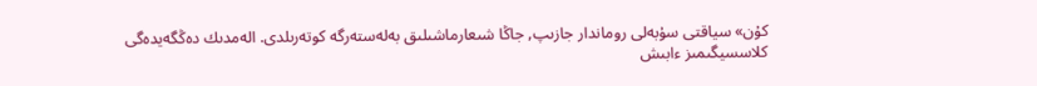كۇن» سياقتى سۇبەلى روماندار جازىپ, جاڭا شىعارماشىلىق بەلەستەرگە كوتەرىلدى. الەمدىك دەڭگەيدەگى كلاسسيگىمىز ءابىش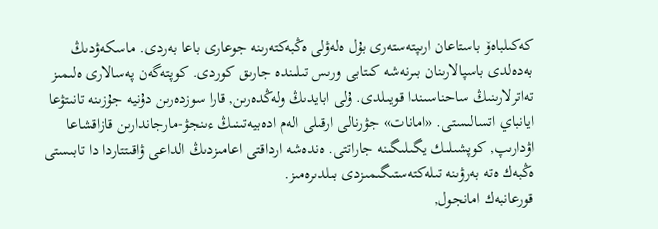كەكىلباەۆ باستاعان ارىپتەستەرى بۇل ەلەۋلى ەڭبەكتەرىنە جوعارى باعا بەردى. ماسكەۋدىڭ بەدەلدى باسپالارىنان بىرنەشە كىتابى ورىس تىلىندە جارىق كوردى. كوپتەگەن پەسالارى ەلىمىز تەاترلارىنىڭ ساحناسىندا قويىلدى. ۇلى ابايدىڭ ولەڭدەرىن, قارا سوزدەرىن دۇنيە جۇزىنە تانىتۋعا ايانباي اتسالىستى. «امانات» جۋرنالى ارقىلى الەم ادەبيەتىنىڭ ءىنجۋ-مارجاندارىن قازاقشاعا اۋدارىپ, كوپشىلىك يگىلىگىنە جاراتتى. ەندەشە ارداقتى اعامىزدىڭ الداعى ۋاقىتتاردا دا تابىستى ەڭبەك ەتە بەرۋىنە تىلەكتەستىگىمىزدى بىلدىرەمىز.
قورعانبەك امانجول,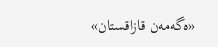«ەگەمەن قازاقستان»